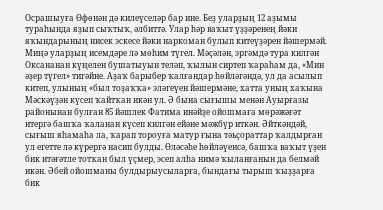Осрашыуға Өфөнән дә килеүселәр бар ине. Беҙ уларҙың 12 аҙымы тураһында яҙып сыҡтыҡ, әлбиттә. Улар һәр ваҡыт үҙҙәренең йәки яҡындарының нисек эскесе йәки наркоман булып китеүҙәрен йәшермәй. Миңә уларҙың исемдәре лә мөһим түгел. Мәҫәлән, эргәмдә тура килгән Оксананан күңелен бушатыуын теләп, ҡылын сиртеп ҡараһам да, «Мин әҙер түгел» тигәйне. Аҙаҡ барыбер ҡалғандар һөйләгәндә, ул да асылып китеп, улының «был тоҙаҡҡа» эләгеүен йәшермәне, хатта уның хаҡына Мәскәүҙән күсеп ҡайтҡан икән ул. Ә бына сығышы менән Ауырғазы районынан булған 85 йәшлек Фатима инәйҙе ойошмаға мөрәжәғәт итергә башҡа ҡаланан күсеп килгән ейәне мәжбүр иткән. Әйткәндәй, сығыш яһамаһа ла, ҡарап тороуға матур ғына тәьҫораттар ҡалдырған ул егетте лә күрергә насип булды. Өләсәһе һөйләүенсә, башҡа ваҡыт үҙен бик итәғәтле тотҡан был үҫмер, эсеп алһа нимә ҡыланғанын да белмәй икән. Әбей ойошманы булдырыусыларға, бындағы тырыш ҡыҙҙарға бик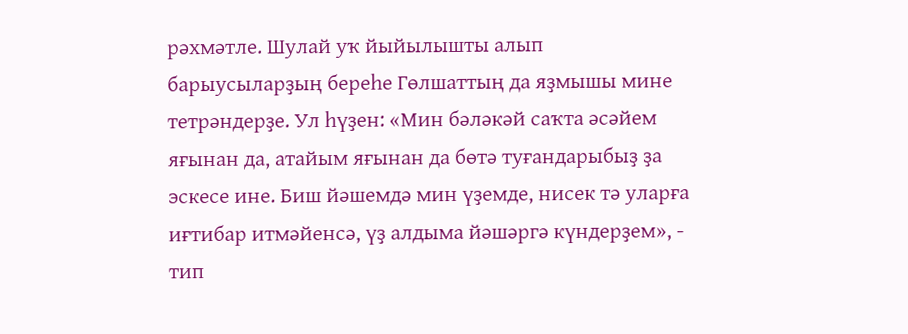рәхмәтле. Шулай уҡ йыйылышты алып барыусыларҙың береһе Гөлшаттың да яҙмышы мине тетрәндерҙе. Ул һүҙен: «Мин бәләкәй саҡта әсәйем яғынан да, атайым яғынан да бөтә туғандарыбыҙ ҙа эскесе ине. Биш йәшемдә мин үҙемде, нисек тә уларға иғтибар итмәйенсә, үҙ алдыма йәшәргә күндерҙем», - тип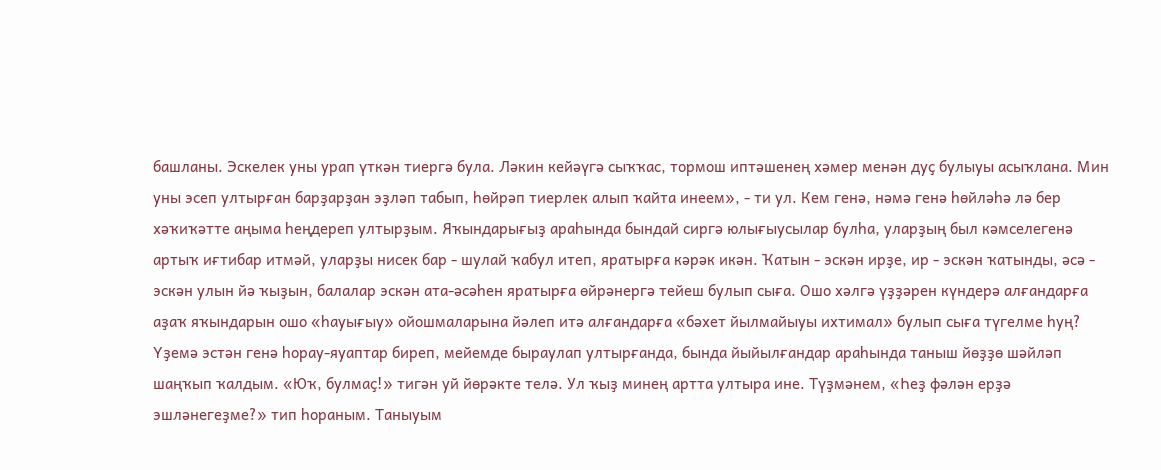башланы. Эскелек уны урап үткән тиергә була. Ләкин кейәүгә сыҡҡас, тормош иптәшенең хәмер менән дуҫ булыуы асыҡлана. Мин уны эсеп ултырған барҙарҙан эҙләп табып, һөйрәп тиерлек алып ҡайта инеем», - ти ул. Кем генә, нәмә генә һөйләһә лә бер хәҡиҡәтте аңыма һеңдереп ултырҙым. Яҡындарығыҙ араһында бындай сиргә юлығыусылар булһа, уларҙың был кәмселегенә артыҡ иғтибар итмәй, уларҙы нисек бар - шулай ҡабул итеп, яратырға кәрәк икән. Ҡатын - эскән ирҙе, ир - эскән ҡатынды, әсә - эскән улын йә ҡыҙын, балалар эскән ата-әсәһен яратырға өйрәнергә тейеш булып сыға. Ошо хәлгә үҙҙәрен күндерә алғандарға аҙаҡ яҡындарын ошо «һауығыу» ойошмаларына йәлеп итә алғандарға «бәхет йылмайыуы ихтимал» булып сыға түгелме һуң? Үҙемә эстән генә һорау-яуаптар биреп, мейемде быраулап ултырғанда, бында йыйылғандар араһында таныш йөҙҙө шәйләп шаңҡып ҡалдым. «Юҡ, булмаҫ!» тигән уй йөрәкте телә. Ул ҡыҙ минең артта ултыра ине. Түҙмәнем, «Һеҙ фәлән ерҙә эшләнегеҙме?» тип һораным. Таныуым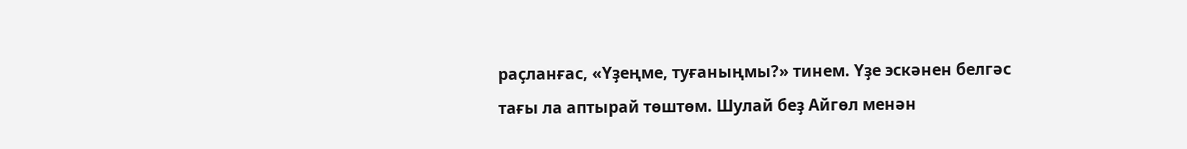раҫланғас, «Үҙеңме, туғаныңмы?» тинем. Үҙе эскәнен белгәс тағы ла аптырай төштөм. Шулай беҙ Айгөл менән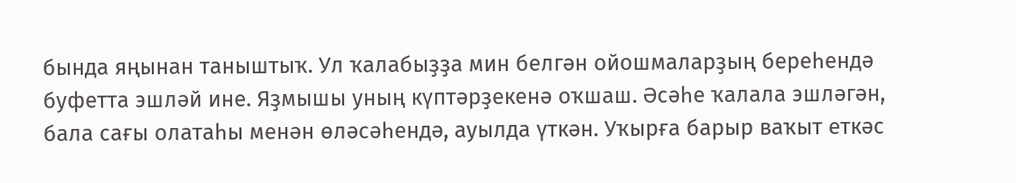бында яңынан таныштыҡ. Ул ҡалабыҙҙа мин белгән ойошмаларҙың береһендә буфетта эшләй ине. Яҙмышы уның күптәрҙекенә оҡшаш. Әсәһе ҡалала эшләгән, бала сағы олатаһы менән өләсәһендә, ауылда үткән. Уҡырға барыр ваҡыт еткәс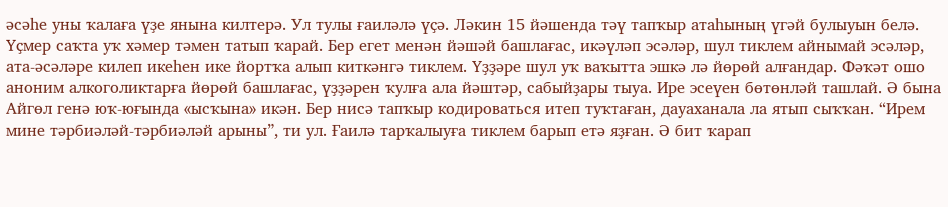әсәһе уны ҡалаға үҙе янына килтерә. Ул тулы ғаиләлә үҫә. Ләкин 15 йәшенда тәү тапҡыр атаһының үгәй булыуын белә. Үҫмер саҡта уҡ хәмер тәмен татып ҡарай. Бер егет менән йәшәй башлағас, икәүләп эсәләр, шул тиклем айнымай эсәләр, ата-әсәләре килеп икеһен ике йортҡа алып киткәнгә тиклем. Үҙҙәре шул уҡ ваҡытта эшкә лә йөрөй алғандар. Фәҡәт ошо аноним алкоголиктарға йөрөй башлағас, үҙҙәрен ҡулға ала йәштәр, сабыйҙары тыуа. Ире эсеүен бөтөнләй ташлай. Ә бына Айгөл генә юҡ-юғында «ысҡына» икән. Бер нисә тапҡыр кодироваться итеп туҡтаған, дауаханала ла ятып сыҡҡан. “Ирем мине тәрбиәләй-тәрбиәләй арыны”, ти ул. Ғаилә тарҡалыуға тиклем барып етә яҙған. Ә бит ҡарап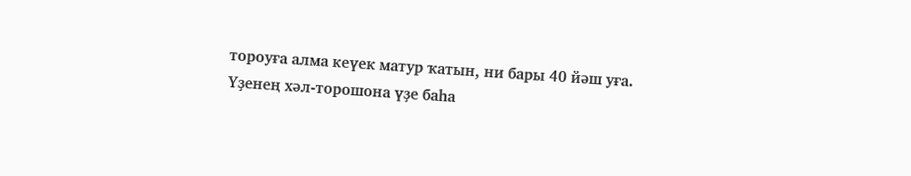тороуға алма кеүек матур ҡатын, ни бары 40 йәш уға. Үҙенең хәл-торошона үҙе баһа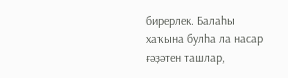бирерлек. Балаһы хаҡына булһа ла насар ғәҙәтен ташлар,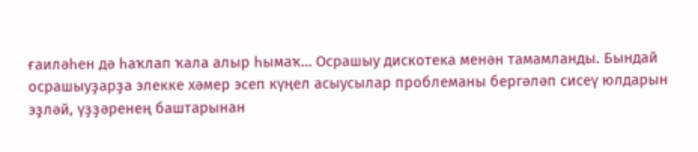ғаиләһен дә һаҡлап ҡала алыр һымаҡ… Осрашыу дискотека менән тамамланды. Бындай осрашыуҙарҙа элекке хәмер эсеп күңел асыусылар проблеманы бергәләп сисеү юлдарын эҙләй, үҙҙәренең баштарынан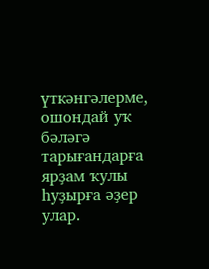үткәнгәлерме, ошондай уҡ бәләгә тарығандарға ярҙам ҡулы һуҙырға әҙер улар.